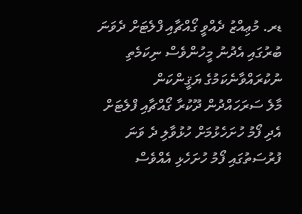ޑރ. މުޢިއްޒު ދެއްވީ ގޯއްޗާއި ފްލެޓަށް ދެވަނަ ބުރުގައި އެދުނު މީހުންވެސް ނިކަމެތި ނުކުރައްވާނެކަމުގެ ޔަޤީންކަން
މާލެ ސަރަހައްދުން ދޫކުރާ ގޯއްޗާއި ފްލެޓަށް އެދި ފޯމު ހުށަހެޅުމަށް ހުޅުވާލި ދެ ވަނަ ފުރުސަތުގައި ފޯމު ހުށަހެޅި އެއްވެސް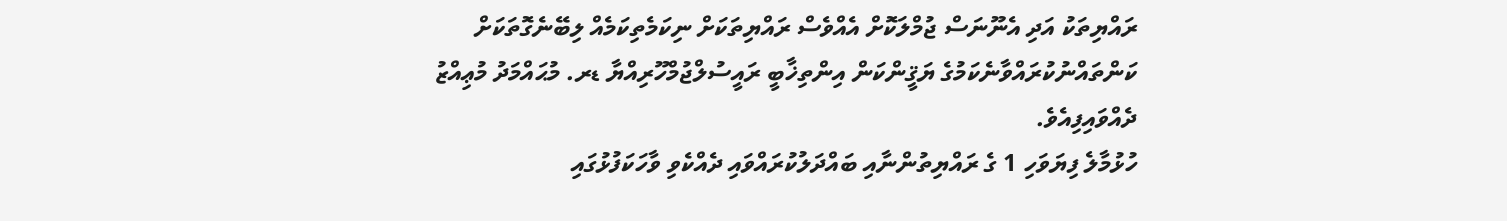ރައްޔިތަކު އަދި އެނޫނަސް ޖުމްލަކޮށް އެއްވެސް ރައްޔިތަކަށް ނިކަމެތިކަމެއް ލިބޭނެގޮތަކަށް ކަންތައްނުކުރައްވާނެކަމުގެ ޔަޤީންކަން އިންތިޚާބީ ރައީސުލްޖުމްހޫރިއްޔާ ޑރ. މުޙައްމަދު މުޢިއްޒު ދެއްވައިފިއެވެ.
ހުޅުމާލެ ފިޔަވަހި 1 ގެ ރައްޔިތުންނާއި ބައްދަލުކުރައްވައި ދެއްކެވި ވާހަކަފުޅުގައި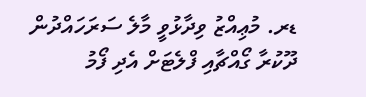ޑރ. މުޢިއްޒު ވިދާޅުވީ މާލެ ސަރަހައްދުން ދޫކުރާ ގޯއްޗާއި ފްލެޓަށް އެދި ފޯމު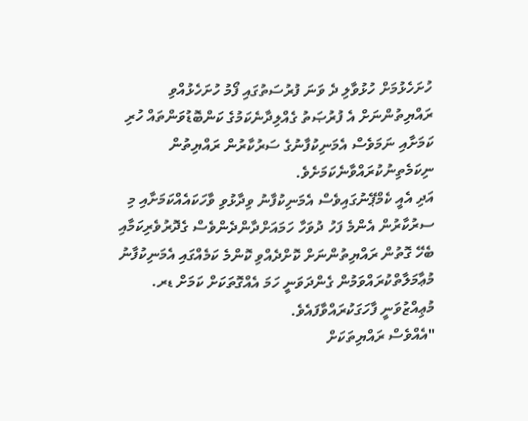ހުށަހެޅުމަށް ހުޅުވާލި ދެ ވަނަ ފުރުސަތުގައި ފޯމު ހުށަހެޅުއްވި ރައްޔިތުންނަށް އެ ފުރުޞަތު ގެއްލިދާނެކަމުގެ ކަންބޮޑުވަންތައް ހުރި ކަމަށާއި ނަމަވެސް އެމަނިކުފާނުގެ ސަރުކާރުން ރައްޔިތުން ނިކަމެތިނުކުރައްވާނެކަމަށެވެ.
އަދި އެއީ ކެމްޕޭނުގައިވެސް އެމަނިކުފާނު ވިދާޅުވި ވާހަކައެއްކަމަށާއި މި ސރުކާރުން އެންމެ ފަހު ދުވަހާ ހަމައަށްދާންދެންވެސް ގެދޮރުވެރިކަމާއި ބެހޭ ގޮތުން ރައްޔިތުންނަށް ކޮށްދެއްވި ކޮންމެ ކަމެއްގައި އެމަނިކުފާނު މުޢާމަލާތްކުރައްވަމުން ގެންދަވަނީ ހަމަ އެއްގޮތަކަށް ކަމަށް ޑރ. މުޢިއްޒުވަނީ ފާހަގަކުރައްވާފައެވެ.
"އެއްވެސް ރައްޔިތަކަށް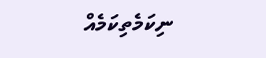ނިކަމެތިކަމެއް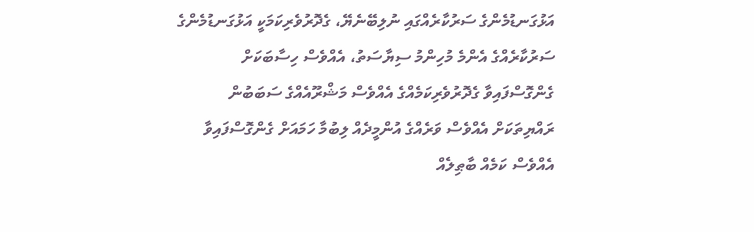އަޅުގަނޑުމެންގެ ސަރުކާރެއްގައި ނުލިބޭނެޔޭ، ގެދޮރުވެރިކަމަކީ އަޅުގަނޑުމެންގެ ސަރުކާރެއްގެ އެންމެ މުހިންމު ސިޔާސަތު، އެއްވެސް ހިސާބަކަށް ގެންގޮސްފައިވާ ގެދޮރުވެރިކަމެއްގެ އެއްވެސް މަޝްރޫއެއްގެ ސަބަބުން ރައްޔިތަކަށް އެއްވެސް ވަރެއްގެ އުންމީދެއް ލިބުމާ ހަމައަށް ގެންގޮސްފައިވާ އެއްވެސް ކަމެއް ބާޠިލެއް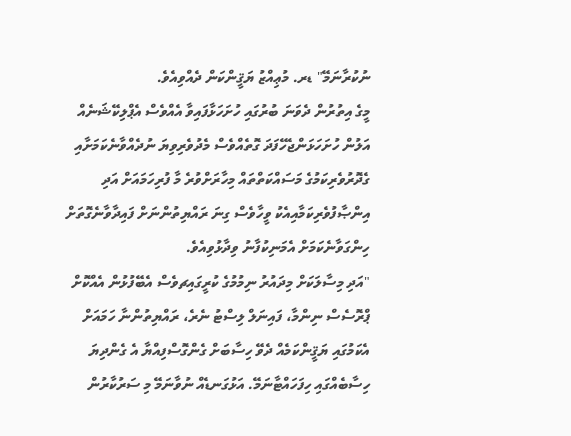ނުކުރާނަމޭ" ޑރ. މުޢިއްޒު ޔަޤީންކަން ދެއްވިއެވެ.
މީގެ އިތުރުން ދެވަނަ ބުރުގައި ހުށަހަޅާފައިވާ އެއްވެސް އެޕްލިކޭޝަނެއް އަލުން ހުށަހަޅަންޖެހޭފަދަ ގޮތެއްވެސް މެދުވެރިވިޔަ ނުދެއްވާނެކަމަށާއި ގެދޮރުވެރިކަމުގެ މަސައްކަތްތައް މިހާރަށްވުރެ މާ ފުރިހަމައަށް އަދި އިންޞާފުވެރިކަމާއިއެކު ވީހާވެސް ގިނަ ރައްޔިތުންނަށް ފައިދާވާނެގޮތަށް ހިންގަވާނެކަމަށް އެމަނިކުފާނު ވިދާޅުވިއެވެ.
"އަދި މިސާލަކަށް މިދައުރު ނިމުމުގެ ކުރީގައިޗވެސް އެބޭފުޅުން އެއްކޮށް ޕްރޮސެސް ނިންމާ، ފައިނަލް ލިސްޓު ނެރެ، ރައްޔިތުންނާ ހަމައަށް އެކަމުގައި ޔަޤީންކަމެއް ދެވޭ ހިސާބަށް ގެންގޮސްފިއްޔާ އެ ގެންދިޔަ ހިސާބެއްގައި ހިފަހައްޓާނަމޭ. އަޅުގަނޑެއް ނުވާނަމޭ މި ސަރުކާރުން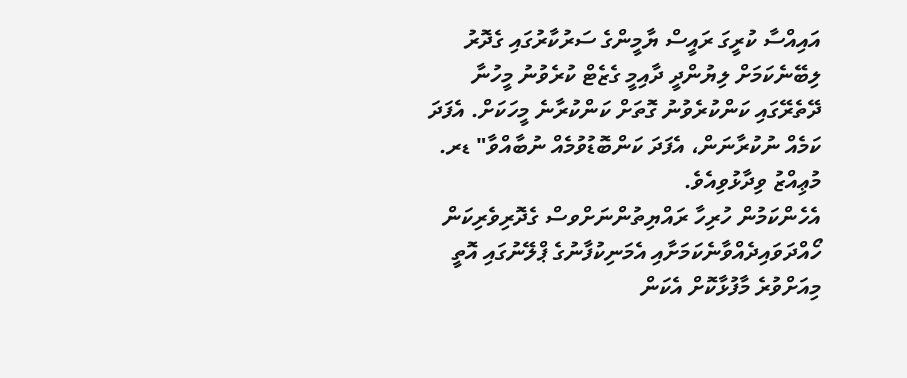އައިއްސާ ކުރީގަ ރައީސް ޔާމީންގެ ސަރުކާރުގައި ގެދޮރު ލިބޭނެކަމަށް ލިޔުންދީ ދާއިމީ ގެޒެޓް ކުރެވުނު މީހުނާ ދޭތެރޭގައި ކަންކުރެވުނު ގޮތަށް ކަންކުރާނެ މީހަކަށް. އެފަދަ ކަމެއް ނުކުރާނަން، އެފަދަ ކަންބޮޑުވުމެއް ނުބާއްވާ" ޑރ. މުޢިއްޒު ވިދާޅުވިއެވެ.
އެހެންކަމުން ހުރިހާ ރައްޔިތުންނަށްވސް ގެދޮރިވެރިކަން ހޯއްދަވައިދެއްވާނެކަމަށާއި އެމަނިކުފާނުގެ ޕްލޭނުގައި އޮތީ މިއަށްވުރެ މާފުޅާކޮށް އެކަން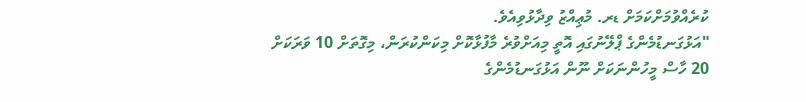ކުރެއްވުމަށްކަމަށް ޑރ. މުޢިއްޒު ވިދާޅުވިއެވެ.
"އަޅުގަނޑުމެންގެ ޕްލޭނުގައި އޮތީ މިއަށްވުރެ މާފުޅާކޮށް މިކަންކުރަން، މިގޮތަށް 10 ވަރަކަށް 20 ހާސް މީހުންނަކަށް ނޫން އަޅުގަނޑުމެންގެ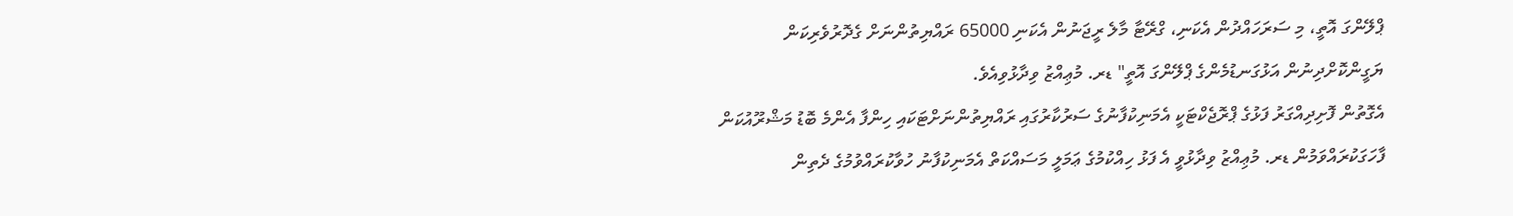ޕްލޭންގަ އޮތީ، މި ސަރަހައްދުން އެކަނި، ގްރޭޓާ މާލެ ރީޖަނުން އެކަނި 65000 ރައްޔިތުންނަށް ގެދޮރުވެރިކަން ޔަގީންކޮށްދިނުން އަޅުގަނޑުމެންގެ ޕްލޭންގަ އޮތީ" ޑރ. މުޢިއްޒު ވިދާޅުވިއެވެ.
އެގޮތުން ފޮށިދިއްގަރު ފަޅުގެ ޕްރޮޖެކްޓަކީ އެމަނިކުފާނުގެ ސަރުކާރުގައި ރައްޔިތުންނަށްޓަކައި ހިންފާ އެންމެ ބޮޑު މަޝްރޫއުކަން ފާހަގަކުރައްވަމުން ޑރ. މުޢިއްޒު ވިދާޅުވީ އެ ފަޅު ހިއްކުމުގެ ޢަމަލީ މަސައްކަތް އެމަނިކުފާނު ހުވާކުރައްވުމުގެ ދެތިން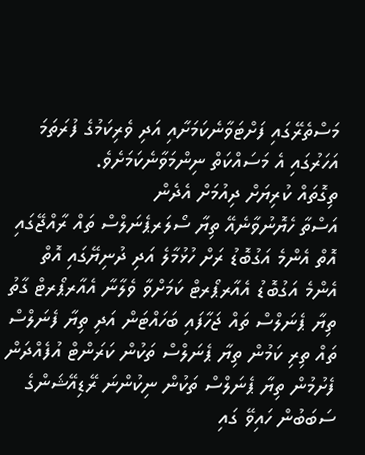މަސްތެރޭގައި ފަށްޓަވާނެކަމަށާއި އަދި ވެރިކަމުގެ ފުރަތަމަ އަހަރުގައި އެ މަސައްކަތް ނިންމަވާނެކަމަށެވެ.
ތިގޮތައް ކުރިޔަށް ދިއުމަށް އެދެން
އަސްތާ ހެޔޮނުވާނެއޭ ތިޔާ ސޯލަރޕެނަލްސް ތައް ރާއްޖޭގައި އޮތް އެންމެ އަގުބޮޑު ރަށް ހުޅުމާލެ އަދި ދުނިޔޭގައި އޮތް އެންމެ އަގުބޮޑު އެއާރޕޯރޓް ކަމަށްވާ ވެލާނާ އެއާރޕޯރޓް ގާތު ތިޔާ ޕެނަލްސް ތައް ޖަހާފައި ބަހައްޓަން އަދި ތިޔާ ފެނަލްސް ތައް ތިރި ކަމުން ތިޔާ ޕެނަލްސް ތަކުން ކަރަންޓް އުފެއްދަން ފެށުމުން ތިޔާ ޕެނަލްސް ތަކުން ނިކުންނަ ރޭޑިއޭޝަންގެ ސަބަބުން ހައިވޭ ގައި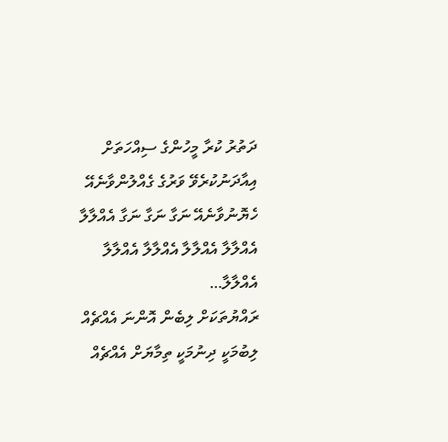ދަތުރު ކުރާ މީހުންގެ ސިއްހަތަށް އިއާދަނުކުރެވޭ ވަރުގެ ގެއްލުންވާނެއޭ ހެޔޮނުވާނެއޭ ނަގާ ނަގާ ނަގާ އެއްލާލާ އެއްލާލާ އެއްލާލާ އެއްލާލާ އެއްލާލާ އެއްލާލާ…
ރައްޔުތަކަށް ލިބެން އޮންނަ އެއްޗެއް ލިބުމަކީ ދިނުމަކީ ތިމާޔަށް އެއްޗެއް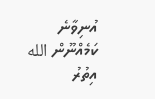އުނިވާނެ ކަމެއްނޫން الله އިތުރު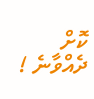ކޮށް ދެއްވާނެ !